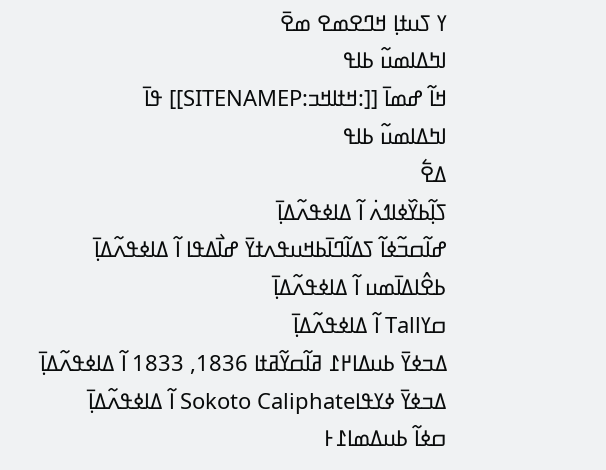ߌ ߖߎߙߊ߲ ߞߣߐߘߐ ߘߐ߫
ߊߤߡߊߘߎ߬ ߕߊߟ
ߞߊ߬ ߝߘߊ߫ [[:ߞߙߊߞߏ:SITENAMEP]] ߟߊ߫
ߊߤߡߊߘߎ߬ ߕߊߟ
ߡߐ߱
ߖߊ߲߬ߕߌ߰ߦߊߗߍ߭ ߊ߬ ߡߊߦߟߍ߬ߡߊ߲߫
ߝߊ߬ߛߏ߬ߦߊ߬ ߖߡߊ߬ߣߊ߫ߕߞߎߟߍߙߌ߫ ߝߊ߯ߡߟߊ ߊ߬ ߡߊߦߟߍ߬ߡߊ߲߫
ߕߐ߮ߊߡߊ߫ߘߎ ߊ߬ ߡߊߦߟߍ߬ߡߊ߲߫
ߛߌTall ߊ߬ ߡߊߦߟߍ߬ߡߊ߲߫
ߡߏߦߌ߫ ߕߎߡߊ߂߁ ߥߊ߬ߛߌ߬ߥߙߊ 1836, 1833 ߊ߬ ߡߊߦߟߍ߬ߡߊ߲߫
ߡߏߦߌ߫ ߦߌߟߊSokoto Caliphate ߊ߬ ߡߊߦߟߍ߬ߡߊ߲߫
ߛߦߊ߬ ߕߎߡߘߊ߁߅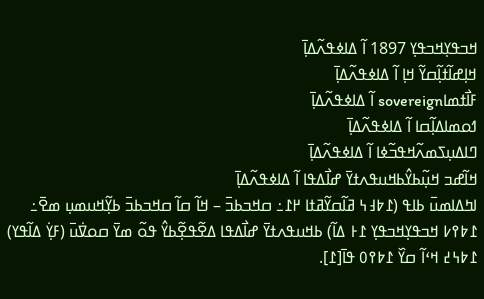ߞߏߟߌ߲ߞߏߟߌ߲ 1897 ߊ߬ ߡߊߦߟߍ߬ߡߊ߲߫
ߞߊ߲ߝߊ߬ߙߊ߲߬ߛߌ߬ ߞߊ߲ ߊ߬ ߡߊߦߟߍ߬ߡߊ߲߫
ߓߊ߯ߙߘߊsovereign ߊ߬ ߡߊߦߟߍ߬ߡߊ߲߫
ߗߋߘߊߡߊ߲߬ߛߊ ߊ߬ ߡߊߦߟߍ߬ߡߊ߲߫
ߣߊߡߎ߲ߖߘߍ߬ߞߟߏ߬ߦߊ ߊ߬ ߡߊߦߟߍ߬ߡߊ߲߫
ߞߊ߬ߝߏ ߞߎ߲߬ߕߌ߮ߕߞߎߟߍߙߌ߫ ߝߊ߯ߡߟߊ ߊ߬ ߡߊߦߟߍ߬ߡߊ߲߫
ߊߤߡߊߘߎ߫ ߕߊߟ (߁߈߃߆ ߥߊ߬ߛߌ߬ߥߙߊ ߂߁߸ ߛߞߏߕߏ߫ – ߞߊ߬ ߛߊ߬ ߛߞߏߕߏ߫ ߕߌ߲߬ߞߎߘߎ߲ ߘߐ߫߸ ߁߈߉߇ ߞߏߟߌ߲ߞߏߟߌ߲ ߁߅ ߡߊ߬) ߕߞߎߟߍߙߌ߫ ߝߊ߯ߡߟߊ ߡߐ߬ߟߐ߲߬ߕߌ߮ ߟߋ߬ ߘߌ߫ ߛߋߜ߭ߎ߫ (ߓߌ߲߭ ߡߊ߬ߟߌ) ߁߈߆߄ ߞߵߊ߬ ߛߌ߰ ߁߈߉߀ ߟߊ߫[߁].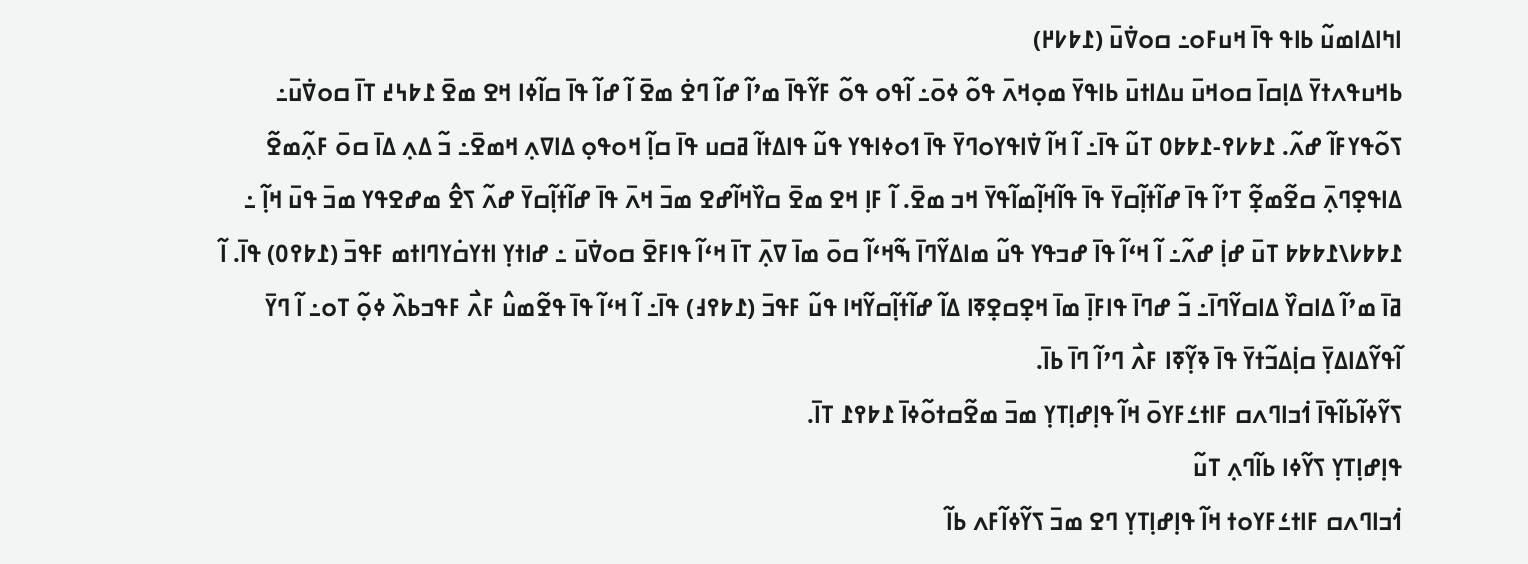ߊߤߊߡߊߘߎ߬ ߕߊߟ ߟߊ߫ ߞߎߓߋ߸ ߛߋߜ߭ߎ߫ (߁߈߇߂)
ߕߞߎߟߍߙߌ߫ ߡߊ߲ߛߊ߫ ߛߋߞߎ߫ ߎߡߊߙߎ߫ ߕߊߟߌ߫ ߘߋ߲ߞߍ߫ ߟߋ߬ ߦߋ߫߸ ߊ߬ߟߋ ߟߋ߬ ߓߌ߬ߟߊ߫ ߘߴߊ߬ ߝߊ߬ ߣߐ߭ ߘߐ߫ ߊ߬ ߝߊ߬ ߟߊ߫ ߛߊ߬ߦߊ ߞߐ ߘߐ߫ ߁߈߆߄ ߠߊ߫ ߛߋߜ߭ߎ߫߸ ߖߋ߬ߟߌߓߊ߬ ߝߍ߬. ߁߈߇߉-߁߈߈߀ ߠߎ߬ ߟߊ߫߸ ߊ߬ ߞߊ߬ ߜ߭ߊߟߌߋߣߌ߫ ߟߊ߫ ߗߋߦߊߟߌ ߟߎ߬ ߟߊߡߙߊ߬ ߥߛߎ ߟߊ߫ ߛߊ߲߬ ߞߋߟߋ߲ ߡߊߜߍ߲ ߞߘߐ߫߸ ߏ߬ ߡߍ߲ ߡߊ߫ ߛߋ߫ ߓߍ߲߬ߘߐ߬ ߡߊߟߐ߲ߣߍ߲߫ ߛߐ߬ߘߐ߲߬ ߠߴߊ߬ ߟߊ߫ ߝߊ߬ߙߊ߲߬ߛߌ߫ ߟߊ߫ ߟߊ߬ߞߊ߲߬ߘߊ߬ߟߌ߫ ߞߏ ߘߐ߫. ߊ߬ ߓߊ߲ ߞߐ ߘߐ߫ ߛߌ߰ߞߊ߬ߝߐ ߘߏ߫ ߞߍ߫ ߟߊ߫ ߝߊ߬ߙߊ߲߬ߛߌ߫ ߝߍ߬ ߖߐ߮ ߘߝߐߟߌ ߘߏ߫ ߟߎ߫ ߞߊ߲߬ ߸ ߁߈߈߇\߁߈߈߈ ߠߎ߫ ߝߊ߲߭ ߝߍ߬߸ ߊ߬ ߞߵߊ߬ ߟߊ߫ ߝߏߟߌ ߟߎ߬ ߘߊߡߌ߬ߣߊ߫ ߒ߬ߞߵߊ߬ ߛߋ߫ ߘߊ߫ ߜߍ߲߫ ߠߊ߫ ߞߵߊ߬ ߟߊߓߐ߫ ߛߋߜ߭ߎ߫ ߸ ߝߊߙߌ߲ ߊߙߌߛ߭ߌߣߊߙߘ ߓߟߏ߫ (߁߈߉߀) ߟߊ߫. ߊ߬ ߥߊ߫ ߘߴߊ߬ ߡߊߛߌ߰ ߡߊߛߌ߬ߣߊ߫߸ ߏ߬ ߝߣߊ߫ ߟߊߓߊ߲߫ ߘߊ߫ ߞߐ߲ߛߐ߲ߧߊ ߡߊ߬ ߝߊ߬ߙߊ߲߬ߛߌ߬ߞߊ ߟߎ߬ ߓߟߏ߫ (߁߈߉߃) ߟߊ߫߸ ߊ߬ ߞߵߊ߬ ߟߊ߫ ߟߐ߬ߘߎ߮ ߓߍ߯ ߓߟߏߕߍ߰ ߦߋ߲߬ ߠߋ߸ ߊ߬ ߣߌ߫ ߊ߬ߟߌ߬ߡߊߡߌ߲߫ ߛߊ߲߭ߡߏ߬ߙߌ߫ ߟߊ߫ ߢߌ߲߬ߧߊ ߓߍ߯ ߣߴߊ߬ ߣߊ߫ ߕߊ߫.
ߖߌ߬ߦߊ߬ߕߊ߬ߟߊ߫ ߗ߭ߏߊߣߍߛ ߓߊߙߑߓߌߋ߫ ߞߊ߬ ߟߊ߲ߝߊ߲ߠߌ߲ ߘߏ߫ ߘߐ߬ߛߙߋ߬ߦߊ߫ ߁߈߉߁ ߠߊ߫.
ߟߊ߲ߝߊ߲ߠߌ߲ ߖߌ߬ߦߊ ߕߊ߬ߣߍ߲ ߠߎ߬
ߗ߭ߏߊߣߍߛ ߓߊߙߑߓߌߋߙ ߞߊ߬ ߟߊ߲ߝߊ߲ߠߌ߲ ߣߐ ߘߏ߫ ߖߌ߬ߦߊ߬ߓߍ ߕߊ߬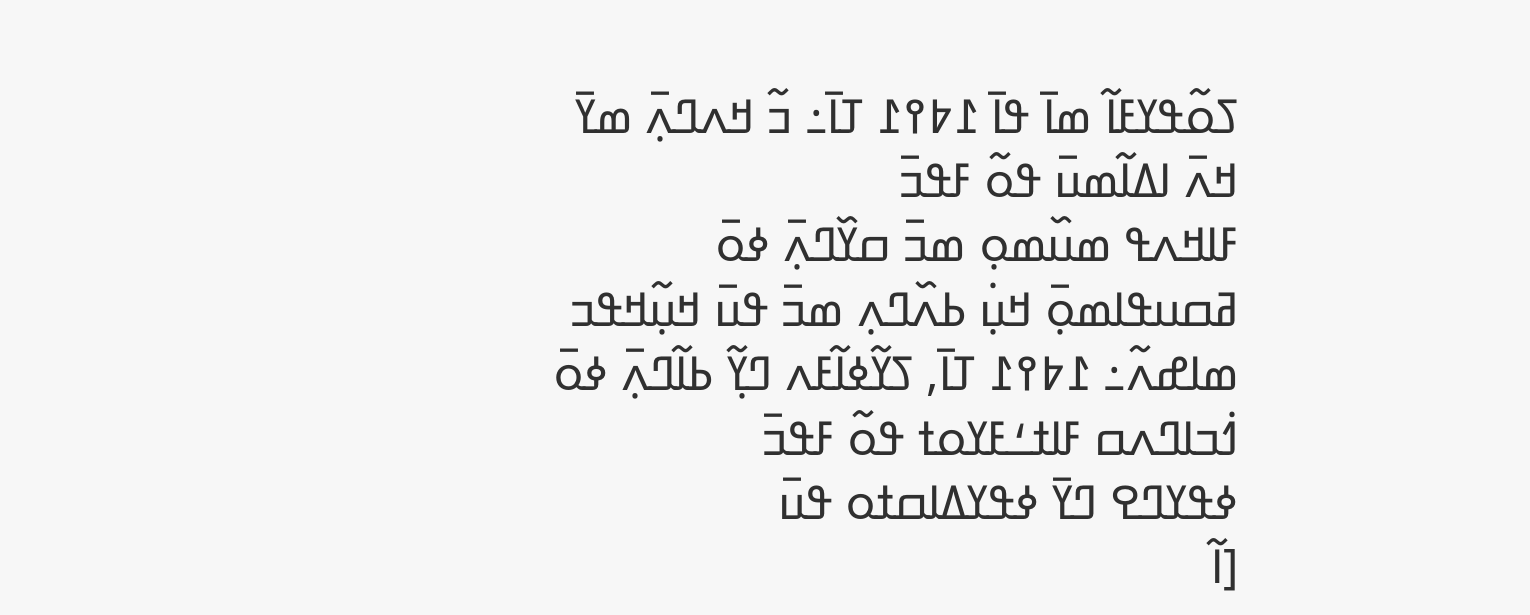ߖߋ߬ߟߌߓߊ߬ ߘߊ߫ ߟߊ߫ ߁߈߉߁ ߠߊ߫߸ ߏ߬ ߞߍߣߍ߲߫ ߘߌ߫ ߞߍ߫ ߊߡߊ߬ߘߎ߫ ߟߋ߬ ߓߟߏ߫
ߓߊߞߍߟ ߘߎ߰ߘߋ߲ ߘߏ߫ ߛߌ߰ߣߍ߲߫ ߦߋ߫ ߥߛߎߟߊߘߋ߲߫ ߞߎ߲߭ ߕߍ߰ߣߍ߲ ߘߏ߫ ߟߎ߫ ߞߎ߲߬ߞߟߏ ߘߊߝߍ߬߸ ߁߈߉߁ ߠߊ߫, ߖߌ߬ߦߊ߬ߓߍ ߣߌ߲߬ ߕߊ߬ߣߍ߲߫ ߦߋ߫ ߗ߭ߏߊߣߍߛ ߓߊߙߑߓߌߋߙ ߟߋ߬ ߓߟߏ߫
ߦߟߌߣߐ ߣߌ߫ ߦߟߌߡߊߛߙߋ ߟߎ߫
[ߊ߬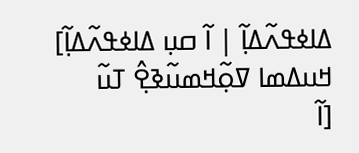ߡߊߦߟߍ߬ߡߊ߲߬ | ߊ߬ ߛߎ߲ ߡߊߦߟߍ߬ߡߊ߲߬]
ߞߎߡߘߊ ߜߋ߲߬ߞߘߎ߬ߢߐ߲߮ ߠߎ߬
[ߊ߬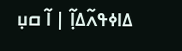ߡߊߦߟߍ߬ߡߊ߲߬ | ߊ߬ ߛߎ߲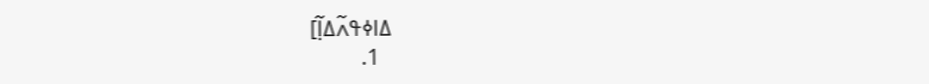ߡߊߦߟߍ߬ߡߊ߲߬]
  1.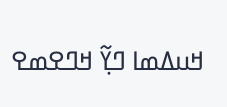ߞߎߡߘߊ ߣߌ߲߬ ߞߣߐߘߐ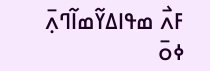ߓߍ߯ ߘߟߊߡߌ߬ߘߊ߬ߣߍ߲߫ ߦߋ߫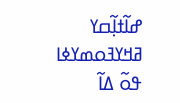ߝߊ߬ߙߊ߲߬ߛߌ ߥߞߌߔߋߘߌߦߊ ߟߋ߬ ߡߊ߬